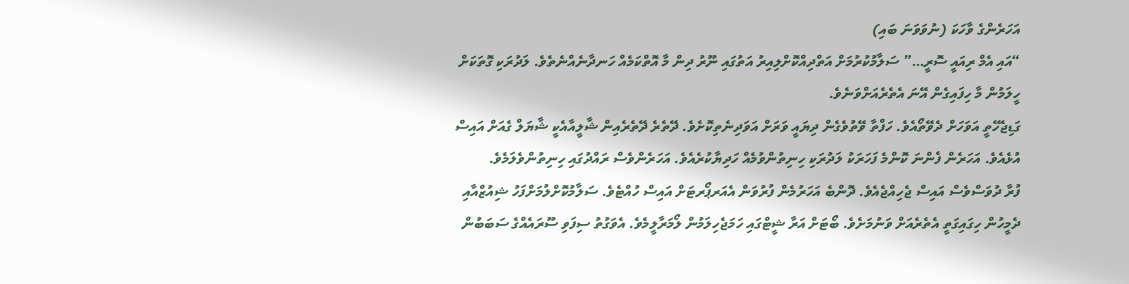އަހަރެންގެ ވާހަކަ (ނުވަވަނަ ބައި)
“އައި އެމް ރިއައީ ސޮރީ…” ސަލާމުކުރުމަށް އަތްދިއްކޮށްލިއިރު އަތުގައި ނޫރު ދިން މާ އޮތްކަމެއް ހަނދާނެއްނެތެވެ. ލަދުރަކި ގޮތަކަށް ހީލަމުން މާ ހިފައިގެން އޭނަ އެތެރެއަށްވަނެވެ.
ގަޑިޖެހޭތީ އަވަހަށް ދެވޭތޯއެވެ. ހަފްތާ ވޭތުވެގެން ދިޔައީ ވަރަށް އަވަދިނެތިކޮށެވެ. ދޭތެރެ ދޭތެރެއިން ޝާލީއާއެކީ ޝާޔަލް ގެއަށް އައިސް އުޅެއެވެ. އަހަރެން ފެންނަ ކޮންމެ ފަހަރަކު ލަދުރަކި ހިނިތުންވުމެއް ހަދިޔާކުރެއެވެ. އަހަރެންވެސް ރައްދުގައި ހިނިތުންވެލަމެވެ.
ފުރާ ދުވަސްވެސް އައިސް ޖެހިއްޖެއެވެ. ދޮންބެ އަހަރުމެން ފުރުވަން އެއަރޕޯރޓަށް އައިސް ހުއްޓެވެ. ސަލާމުކޮށްލުމަށްފަހު ޝިއުޒްއާއި ދެމީހުން ހިގައިގަތީ އެތެރެއަށް ވަނުމަށެވެ. ބޯޓަށް އަރާ ޝީޓްގައި ހަމަޖެހިލަމުން ލޯމަރާލީމެވެ. އެވަގުތު ސިފަވި ސޫރައެއްގެ ސަބަބުން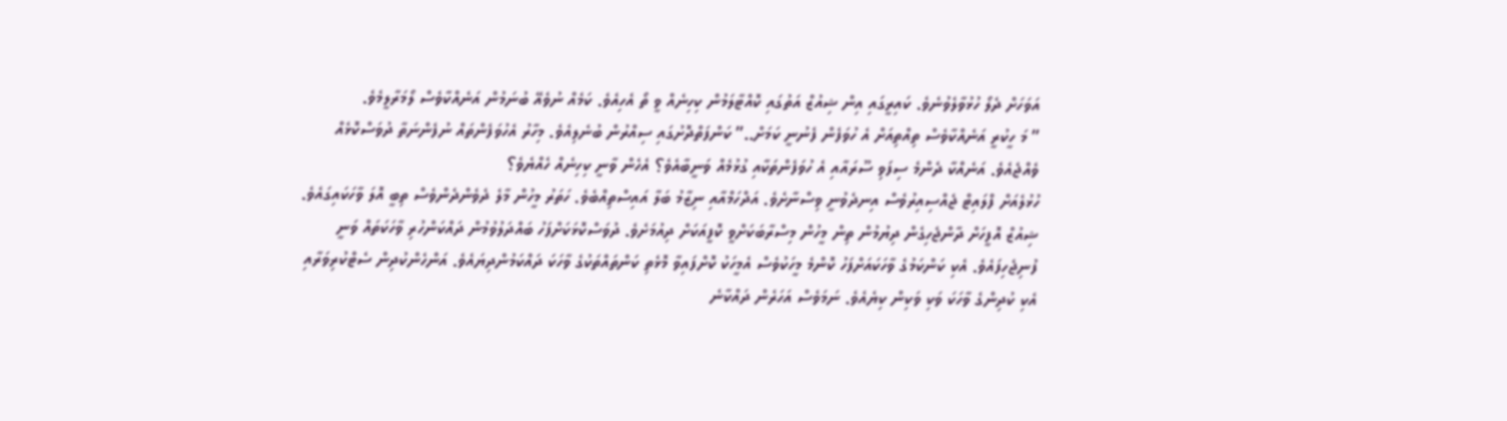އަވަހަށް ދެލޯ ހުޅުވާލެވުނެވެ. ކައިރީގައި އިން ޝިއުޒް އަތުގައި ކޮއްޓާލަމުން ކިހިނެއް ވީ ތޯ އެހިއެވެ. ކަމެއް ނުވެއޭ ބުނަމުން އަނެއްކާވެސް ލޯމަރާލީމެވެ.
” މަ ހީކުރީ އަނެއްކާވެސް ތިއްތިއަށް އެ ހުވަފެން ފެނުނީ ކަމަށް..” ކަންފަތްދޮށުގައި ސިއްރުން ބުނެލިއެވެ. މިހާރު އެހުވަފެންތައް ނުފެންނަތާ ދުވަސްކޮޅެއް ވެއްޖެއެވެ. އަނެއްކާ ދެންމެ ސިފަވި ސޫރައާއި އެ ހުވަފެންތަކާއި ގުޅުމެއް ވަނީބާއެވެ؟ އެހެން ވާނީ ކިހިނެއް ހެއްޔެވެ؟
ހުޅުލެއަށް ފްލައިޓް ޖެއްސިއިރުވެސް އިނދެވުނީ ވިސްނާށެވެ. އަދްހަމްއާއި ނިޒާމު ބަލާ އައިސްތިއްބެވެ. ހަތަރު މީހުން މާލެ ދެވެންދެންވެސް ތިބީ އޮލަ ވާހަކައިގައެވެ.
ޝިއުޒް އޮފީހަށް ދާންޖެހިގެން ދިޔުމުން ތިން މީހުން މިސްރާބަކަށްވީ ކޮފީއަކަށް ދިއުމަށެވެ. ދުވަސްކޮޅަކަށްފަހު ބައްދަލުވުމުން ދައްކަންހުރި ވާހަކަތައް ވަނީ ފުނިޖެހިފައެވެ. އެކި ކަންކަމުގެ ވާހަކައަށްފަހު ކޮންމެ މީހަކުވެސް އެމީހަކު ކޮށްފައިވާ މޮޅެތި ކަންތައްތަކުގެ ވާހަކަ ދައްކަމުންދިޔައެވެ. އަންހެންކުދިން ސެޓްކުރިވަރާއި އެކި ކުދިންގެ ވާހަކަ ވަކި ވަކިން ކިޔެއެވެ. ނަމަވެސް އަހަރެން ދައްކާނެ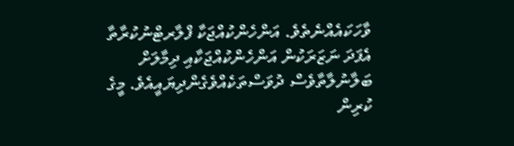ވާހަކައެއްނެތެވެ. އަންހެންކުއްޖަކާ ފްލާރޓްނުކުރާތާ އެފަދަ ނަޒަރަކުން އަންހެންކުއްޖަކާއި ދިމާލަށް ބަލާނުލާތާވެސް ދުވަސްތަކެއްވެގެންދިޔައީއެވެ. މީގެ ކުރިން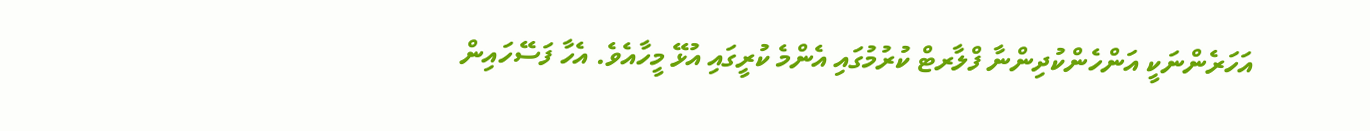އަހަރެންނަކީ އަންހެންކުދިންނާ ފްލާރޓް ކުރުމުގައި އެންމެ ކުރީގައި އުޅޭ މީހާއެވެ. އެހާ ފަސޭހައިން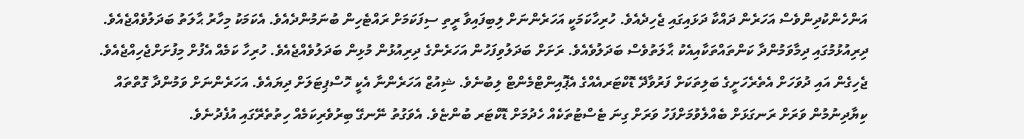އަންހެންކުދިންވެސް އަހަރެން ދައްކާ ދަޅައިގައި ޖެހިދެއެވެ. ހުރިހާކަމަކީ އަހަރެންނަށް ލިބިފައިވާ ރީތި ސިފަކަމަށް ރައްޓެހިން ބުނަމުންދެއެވެ. އެކަމަކު މިހާރު ޙާލަތު ބަދަލުވެއްޖެއެވެ.
ދިރިއުޅުމުގައި ދިމާވަމުންދާ ކަންތައްތަކާއިއެކު ޙާލަތުވެސް ބަދަލުވެއެވެ. ރަށަށް ބަދަލުވިފަހުން އަހަރެންގެ ދިރިއުޅުން މުޅިން ބަދަލުވެއްޖެއެވެ. ހުރިހާ ކަމެއް އެފުށް މިފުށަށްޖެހިއްޖެއެވެ.
ޖެހިގެން އައި ދުވަހަށް އެތެރެހަށީގެ ބަލިތަކަށް ފަރުވާދޭ ޑޮކްޓަރއެއްގެ އެޕޮއިންޓްމެންޓް ލިބުނެވެ. ޝިއުޒް އަހަރެންނާ އެކީ ހޮސްޕިޓަލަށް ދިޔައެވެ. އަހަރެންނަށް ވަމުންދާ ގޮތްތައް ކިޔާދިނުމުން ވަރަށް ރަނގަޅަށް ބެއްލެވުމަށްފަހު ވަރަށް ގިނަ ޓެސްޓުތަކެއް ހެދުމަށް ޑޮކްޓަރ ބުންޏެވެ. އެވަގުތު ނޭނގޭ ބިރުވެރިކަމެއް ހިތުތެރޭގައި އުފެދުނެވެ.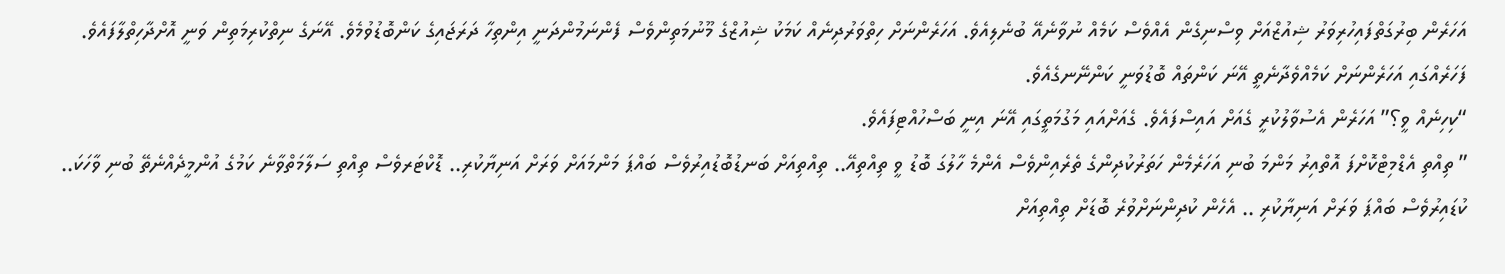އަހަރެން ބިރުގަތްފައިހުރިވަރު ޝިއުޒްއަށް ވިސްނިގެން އެއްވެސް ކަމެއް ނުވާނެއޭ ބުނެލިއެވެ. އަހަރެންނަށް ހިތްވަރުދިނެއް ކަމަކު ޝިއުޒްގެ މޫނުމަތިންވެސް ފެންނަމުންދަނީ އިންތިހާ ދަރަޖައިގެ ކަންބޮޑުވުމެވެ. އޭނަގެ ނިތްކުރިމަތިން ވަނީ އޮށްދާހިތްލާފައެވެ. ފަހަރެއްގައި އަހަރެންނަށް ކަމެއްވެދާނެތީ އޭނަ ކަންތައް ބޮޑުވަނީ ކަންނޭނގެއެވެ.
“ކިހިނެއް ވީ؟” އަހަރެން އެސުވާލުކުރީ ގެއަށް އައިސްފައެވެ. ގެއަށްއައި މަގުމަތީގައި އޭނަ އިނީ ބަސްހުއްޓިފައެވެ.
” ތިއްތި އެޑްމިޓްކޮށްފަ އޮތްއިރު މަންމަ ބުނި އަހަރެމެން ހަތަރުކުދިންގެ ތެރެއިންވެސް އެންމެ ހާލުގަ ބޮޑު ވީ ތިއްތިއޭ.. ތިއްތިއަށް ބަނޑުބޮޑުއިރުވެސް ބައްޕަ މަންމައަށް ވަރަށް އަނިޔާކުރި.. ޑޮކްޓަރވެސް ތިއްތި ސަލާމަތްވާނެ ކަމުގެ އުންމީދެއްނެތޭ ބުނި ވާހަކަ.. ކުޑައިރުވެސް ބައްޕަ ވަރަށް އަނިޔާކުރި .. އެހެން ކުދިންނަށްވުރެ ބޮޑަށް ތިއްތިއަށް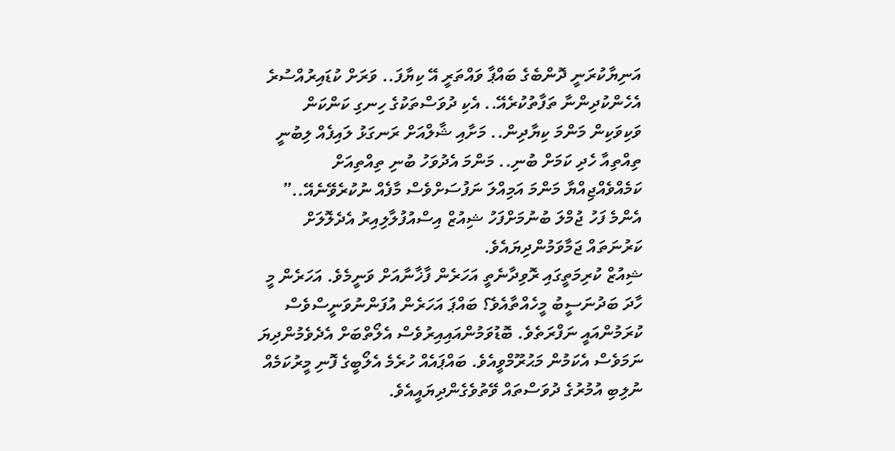އަނިޔާކުރަނީ ދޮންބެގެ ބައްޕާ ވައްތަރީ އޭ ކިޔާފަ.. ވަރަށް ކުޑައިރުއްސުރެ އެހެންކުދިންނާ ތަފާތުކުރެއޭ.. އެކި ދުވަސްތަކުގެ ހިނގި ކަންކަން ވަކިވަކިން މަންމަ ކިޔާދިން.. މަށާއި ޝާލްއަށް ރަނގަޅު ލައިފެއް ލިބުނީ ތިއްތިއާ ހެދި ކަމަށް ބުނި.. މަންމަ އެދުވަހު ބުނި ތިއްތިއަށް ކަމެއްވެއްޖިއްޔާ މަންމަ އަމިއްލަ ނަފުސަށްވެސް މާފެއް ނުކުރެވޭނެއޭ..” އެންމެ ފަހު ޖުމްލަ ބުނުމަށްފަހު ޝިއުޒް އިސްއުފުލާލިއިރު އެދެލޮލަށް ކަރުނަތައް ޖަމާވަމުންދިޔައެވެ.
ޝިއުޒް ކުރިމަތީގައި ރޮވިދާނެތީ އަހަރެން ފާޚާނާއަށް ވަނީމެވެ. އަހަރެން މީ ހާދަ ބަދުނަސީބު މީހެއްތާއެވެ؟ ބައްޕަ އަހަރެން އުފަންނުވަނީސްވެސް ކުރަމުންއައީ ނަފްރަތެވެ. ބޮޑުވަމުންއައިއިރުވެސް އެލޯތްބަށް އެދެވެމުންދިޔަ ނަމަވެސް އެކަމުން މަޙުރޫމްވީއެވެ. ބައްޕައެއް ހުރެމެ އެލޯބީގެ ފޮނި މީރުކަމެއް ނުލިބި އުމުރުގެ ދުވަސްތައް ވޭތުވެގެންދިޔައީއެވެ.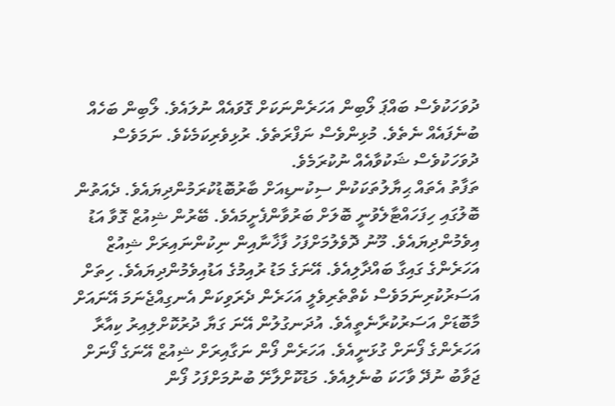ދުވަހަކުވެސް ބައްޕަ ލޯބިން އަހަރެންނަކަށް ގޮވައެއް ނުލައެވެ. ލޯބިން ބަހެއް ބުނެފައެއް ނެތެވެ. މުޅިންވެސް ނަފްރަތެވެ. ރުޅިވެރިކަމެކެވެ. ނަމަވެސް ދުވަހަކުވެސް ޝަކުވާއެއް ނުކުރަމެވެ.
ތަފާތު އެތައް ޙިޔާލުތަކަކުން ސިކުނޑިއަށް ބާރުބޮޑުކުރަމުންދިޔައެވެ. ދެއަތުން ބޮލުގައި ހިފަހައްޓާލެވުނީ ބޮލަށް ބަރުވާންފެށީމައެވެ. ބޭރުން ޝިއުޒް ގޮވާ އަޑު އިވެމުންދިޔައެވެ. މޫނު ދޮވެލުމަށްފަހު ފާޚާނާއިން ނިކުންނައިރަށް ޝިއުޒް އަހަރެންގެ ގައިގާ ބައްދާލިއެވެ. އޭނަގެ މަޑު ރުއިމުގެ އަޑުއިވެމުންދިޔައެވެ. ހިތަށް އަސަރުކުރިނަމަވެސް ކެތްތެރިވެލީ އަހަރެން ދެރަވިކަން އެނގިއްޖެނަމަ އޭނައަށް މާބޮޑަށް އަސަރުކުރާނެތީއެވެ. އުދަނގުލުން އޭނަ ގަޔާ ދުރުކޮށްލިއިރު ކިއާރާ އަހަރެންގެ ފޯނަށް ގުޅަނީއެވެ. އަހަރެން ފޯން ނަގާއިރަށް ޝިއުޒް އޭނަގެ ފޯނަށް ޖަވާބު ނުދޭ ވާހަކަ ބުނެލިއެވެ. މަޑުކޮށްލާށޭ ބުނުމަށްފަހު ފޯން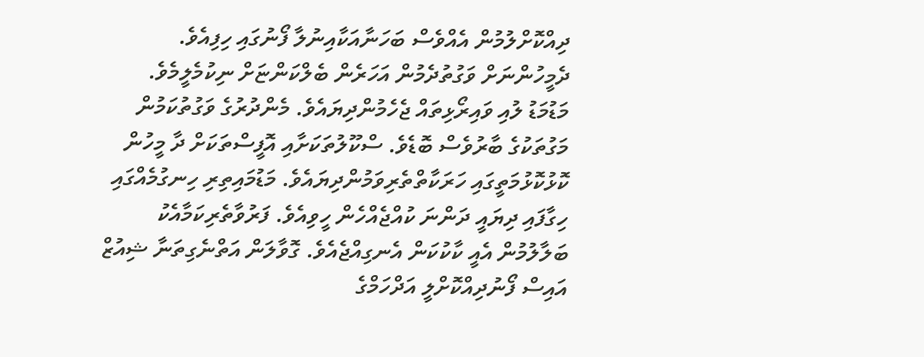ދިއްކޮށްލުމުން އެއްވެސް ބަހަނާއަކާއިނުލާ ފޯނުގައި ހިފިއެވެ. ދެމީހުންނަށް ވަގުތުދެމުން އަހަރެން ބެލްކަންޏަށް ނިކުމެލީމެވެ.
މަޑުމަޑު ލުއި ވައިރޯޅިތައް ޖެހެމުންދިޔައެވެ. މެންދުރުގެ ވަގުތުކަމުން މަގުތަކުގެ ބާރުވެސް ބޮޑެވެ. ސްކޫލުތަކަށާއި އޮފީސްތަކަށް ދާ މީހުން ކޮޅުކޮޅުމަތީގައި ހަރަކާތްތެރިވަމުންދިޔައެވެ. މަޑުމައިތިރި ހިނގުމެއްގައި ހިގާފައި ދިޔައީ ދަންނަ ކުއްޖެއްހެން ހީވިއެވެ. ފަރުވާތެރިކަމާއެކު ބަލާލުމުން އެއީ ކާކުކަން އެނގިއްޖެއެވެ. ގޮވާލަން އަތްނެގިތަނާ ޝިއުޒް އައިސް ފޯނުދިއްކޮށްލީ އަދްހަމްގެ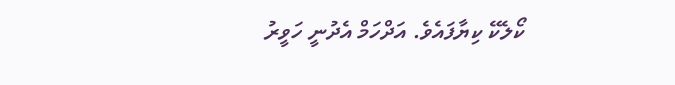ކޯލެކޭ ކިޔާފައެވެ. އަދްހަމް އެދުނީ ހަވީރު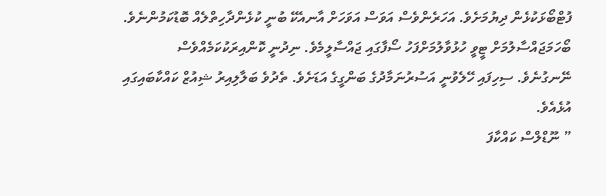ފުޓްބޯޅަކުޅެން ދިޔުމަށެވެ. އަހަރެންވެސް އަވަސް އަވަހަށް އާނއެކޭ ބުނީ ކުޅެންދާހިތްލެއް ބޮޑުކަމުންނެވެ.
ބޯހަމަޖައްސާލުމަށް ޓީވީ ހުޅުވާލުމަށްފަހު ސޯފާގައި ޖައްސާލީމެވެ. ނިދުނީ ކޮންއިރަކުކަމެއްވެސް ނޭނގުނެވެ. ސިހިފައި ހޭލެވުނީ އަސުރުނަމާދުގެ ބަންގީގެ އަޑަށެވެ. ތެދުވެ ބަލާލިއިރު ޝިއުޒް ކައްކާބައިގައި އުޅެއެވެ.
” ނޫޑްލްސް ކައްކާފަ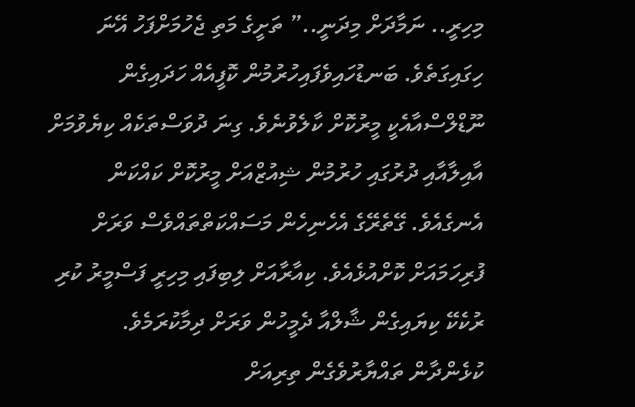މިހިރީ.. ނަމާދަށް މިދަނީ..” ތަށީގެ މަތި ޖެހުމަށްފަހު އޭނަ ހިގައިގަތެވެ. ބަނޑުހައިވެފައިހުރުމުން ކޮފީއެއް ހަދައިގެން ނޫޑްލްސްއާއެކީ މީރުކޮށް ކާލެވުނެވެ. ގިނަ ދުވަސްތަކެއް ކިޔެވުމަށް އާއިލާއާއި ދުރުގައި ހުރުމުން ޝިއުޒްއަށް މީރުކޮށް ކައްކަން އެނގެއެވެ. ގޭތެރޭގެ އެހެނިހެން މަސައްކަތްތައްވެސް ވަރަށް ފުރިހަމައަށް ކޮށްއުޅެއެވެ. ކިއާރާއަށް ލިބިފައި މިހިރީ ފަސްމީރު ކުރި ރުކެކޭ ކިޔައިގެން ޝާލްއާ ދެމީހުން ވަރަށް ދިމާކުރަމެވެ.
ކުޅެންދާން ތައްޔާރުވެގެން ތިރިއަށް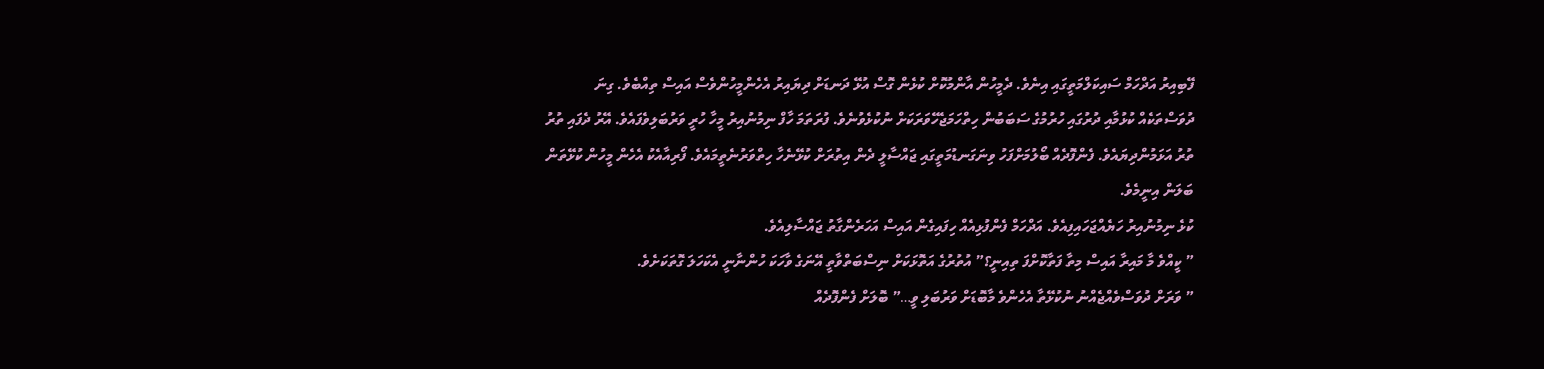ފޭބިއިރު އަދްހަމް ސައިކަލްމަތީގައި އިނެވެ. ދެމީހުން އާންމުކޮށް ކުޅެން ގޮސް އުޅޭ ދަނޑަށް ދިޔައިރު އެހެންމީހުންވެސް އައިސް ތިއްބެވެ. ގިނަ ދުވަސްތަކެއް ކުޅުމާއި ދުރުގައި ހުރުމުގެ ސަބަބުން ހިތްހަމަޖެހޭވަރަކަށް ނުކުޅެވުނެވެ. ފުރަތަމަ ހާފް ނިމުނުއިރު މީހާ ހުރީ ވަރުބަލިވެފައެވެ. އޭރު ދެފައި ތުރު ތުރު އަޅަމުންދިޔައެވެ. ފެންފޮދެއް ބޯލުމަށްފަހު ވިނަގަނޑުމަތީގައި ޖައްސާލީ ދެން އިތުރަށް ކުޅޭނެހާ ހިތްވަރުނެތީމައެވެ. ފޯރިއާއެކު އެހެން މީހުން ކުޅޭތަން ބަލަން އިނީމެވެ.
ކުޅެ ނިމުނުއިރު ހަޔެއްޖަހައިފިއެވެ. އަދްހަމް ފެންފުޅިއެއް ހިފައިގެން އައިސް އަހަރެންގާތު ޖައްސާލިއެވެ.
” ކީއްވެ މާ މައިރާ އައިސް މިތާ ފަތާކޮށްފަ ތިއިނީ؟” އުތުރުގެ އަތޮޅަކަށް ނިސްބަތްވާތީ އޭނަގެ ވާހަކަ ހުންނާނީ އެކަހަލަ ގޮތަކަށެވެ.
” ވަރަށް ދުވަސްވެއްޖެއްނު ނުކުޅޭތާ އެހެންވެ މާބޮޑަށް ވަރުބަލި ވީ…” ބޮލަށް ފެންފޮދެއް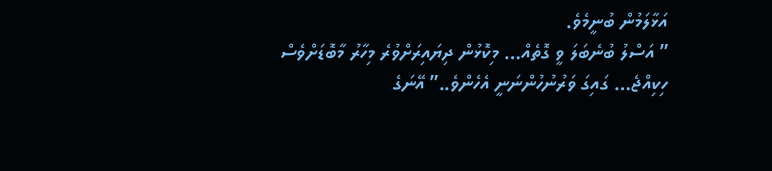އަޅާލަމުން ބުނީމެވެ.
” އަސްލު ބުނެބަލަ ވީ ގޮތެއް… މިކޮޅުން ދިޔައިރަށްވުރެ މިހާރު މާބޮޑަށްވެސް ހިކިއްޖެ… ގައިގަ ވަރުނުހުންނަނީ އެހެންވެ..” އޭނަގެ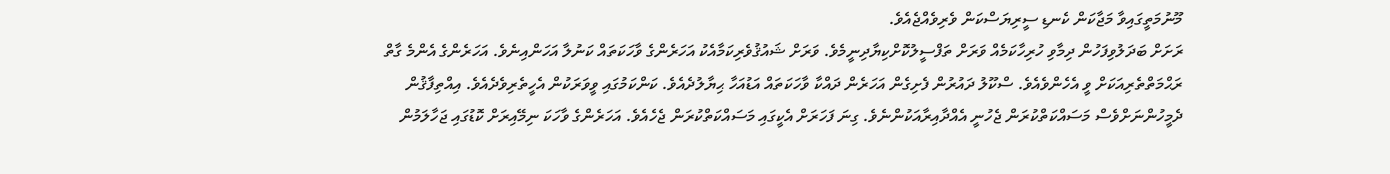މޫނުމަތީގައިވާ މަޖާކަން ކެނޑި ސީރިޔަސްކަން ވެރިވެއްޖެއެވެ.
ރަށަށް ބަދަލުވިފަހުން ދިމާވި ހުރިހާކަމެއް ވަރަށް ތަފްސީލުކޮށްކިޔާދިނީމެވެ. ވަރަށް ޝައުޤުވެރިކަމާއެކު އަހަރެންގެ ވާހަކަތައް ކަނުލާ އަހަންއިނެވެ. އަހަރެންގެ އެންމެ ގާތް ރަޙްމަތްތެރިއަކަށް ވީ އެހެންވެއެވެ. ސްކޫލު ދައުރުން ފެށިގެން އަހަރެން ދައްކާ ވާހަކަތައް އަޑުއަހާ ޙިޔާލުދެއެވެ. ކަންކަމުގައި ވީވަރަކުން އެހީތެރިވެދެއެވެ. އިއްތިފާޤުން ދެމީހުންނަށްވެސް މަސައްކަތްކުރަން ޖެހުނީ އެއްދާއިރާއަކުންނެވެ. ގިނަ ފަހަރަށް އެކީގައި މަސައްކަތްކުރަން ޖެހެއެވެ. އަހަރެންގެ ވާހަކަ ނިމޭއިރަށް ކޮޑުގައި ޖަހާލަމުން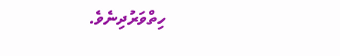ހިތްވަރުދިނެވެ.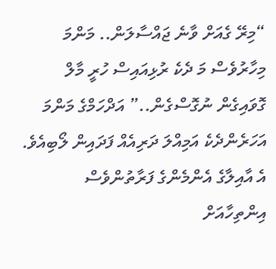“މިރޭ ގެއަށް ވާނެ ޖައްސާލަން.. މަންމަ މިހާރުވެސް މަ ދެކެ ރުޅިއައިސް ހުރީ މާލް ގޮވައިގެން ނުގޮސްގެން..” އަދްހަމްގެ މަންމަ އަހަރެންދެކެ އަމިއްލަ ދަރިއެއް ފަދައިން ލޯބިއެވެ. އެ އާއިލާގެ އެންމެންގެ ފަރާތުންވެސް އިންތިހާއަށް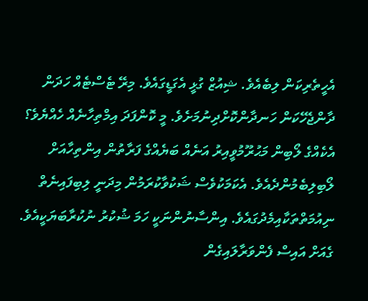އެހީތެރިކަން ލިބެއެވެ. ޝިއުޒް ގުޅީ އެގަޑީގައެވެ. މިރޭ ޓެސްޓެއް ހަދަން ދާންޖެހޭކަން ހަނދާންކޮށްދިނުމަށެވެ. މީ ކޮންފަދަ އިމްތިހާނެއް ހެއްޔެވެ؟ އެކެއްގެ ލޯބިން މަޙުރޫމުވީއިރު އަނެއް ބަޔެއްގެ ފަރާތުން އިންތިހާއަށް ލޯބިލިބެމުންދެއެވެ. އެކަމަކުވެސް ޝަކުވާކުރަމުން މިދަނީ ލިބިފައިނެތް ނިއުމަތްތަކާއިމެދުގައެވެ. އިންސާނުންނަކީ ހަމަ ޝުކުރު ނުކުރާބަޔަކީއެވެ.
ގެއަށް އައިސް ފެންވަރާލައިގެން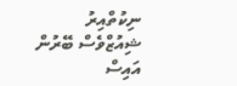ނިކުތްއިރު ޝިއުޒްވެސް ބޭރުން އައިސް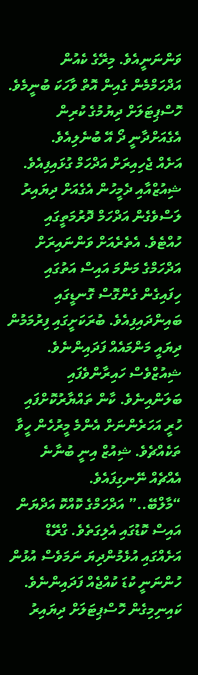ވަންނަނީއެވެ. މިރޭގެ ކެއުން އަދްހަމްމެން ގެއިން އޮތް ވާހަކަ ބުނީމެވެ. ހޮސްޕިޓަލަށް ދިޔުމުގެ ކުރިން އެގެއަށްދާނީ ދޯ އޭ ބުނެލިއެވެ.
އަށެއް ޖެހިއިރަށް އަދްހަމް ގުޅައިފިއެވެ. ޝިއުޒްއާއި ދެމީހުން އެގެއަށް ދިޔައިރު ލަސްވެގެން އަދްހަމް ދޮރުމަތީގައި ހުއްޓެވެ. އެތެރެއަށް ވަންނައިރަށް އަދްހަމްގެ މަންމަ އައިސް އަތުގައި ހިފައިގެން ގެންގޮސް ގޮނޑީގައި ބައިންދައިފިއެވެ. ބުރަކަށީގައި ފިރުމަމުން ދިޔައީ މަންމައެއް ފަދައިންނެވެ. ޝިއުޒްވެސް ހައިރާންވެފައި ބަލަންއިނެވެ. ކާން ތައްޔާރުކޮށްފައި ހުރީ އަހަރެންނަށް އެންމެ މީރުހެން ހީވާ ތަކެއްޗެވެ. ޝިއުޒް އިނީ ބުނާނެ އެއްޗެއް ނޭނގިފައެވެ.
“މާލްބޭ..” އަދްހަމްގެ ކޮއްކޮ އަދްޔަން އައިސް ކޮޑުގައި އެލިގަތެވެ. ގްރޭޑް އަށެއްގައި އުޅެމުންދިޔަ ނަމަވެސް އުޅުން ހުންނަނީ ކުޑަ ކުއްޖެއް ފަދައިންނެވެ. ކައިނިމިގެން ހޮސްޕިޓަލަށް ދިޔައިރު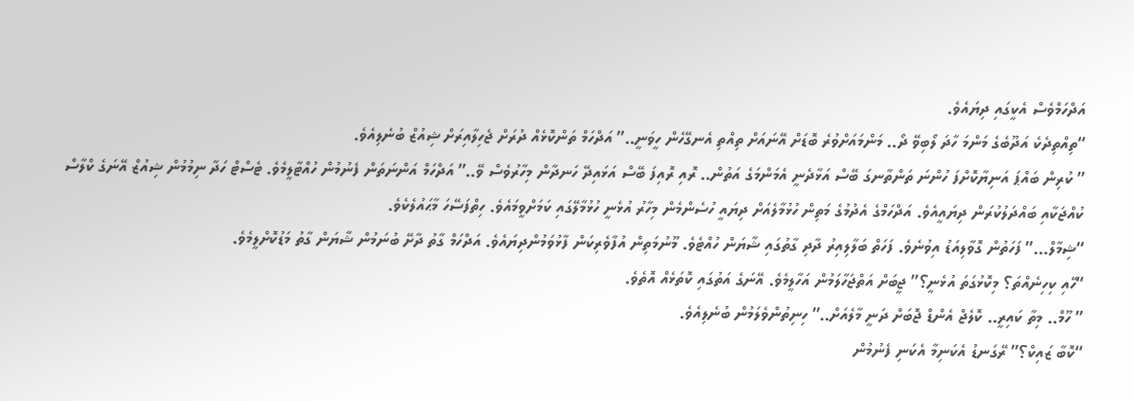އަދްހަމްވެސް އެކީގައި ދިޔައެވެ.
“ތިއްތިދެކެ އަދޫބެގެ މަންމަ ހާދަ ލޯބިވޭ ދޯ.. މަންމައަށްވުރެ ބޮޑަށް އޭނައަށް ތިއްތި އެނގޭހެން ހީވަނީ..” އަދްހަމް ތަންކޮޅެއް ދުރަށް ޖެހިލާއިރަށް ޝިއުޒް ބުނެލިއެވެ.
” ކުރިން ބައްޕަ އަނިޔާކޮށްފަ ހުންނަ ތަންތާނގަ ބޭސް އަޅާދެނީ އެމަންމަގެ އަތުން.. ރޮއި ރޮއިފަ ބޭސް އަޅައިދޭ ހަނދާން މިހާރުވެސް ވޭ..” އަދްހަމް އަންނަތަން ފެނުމުން ހުއްޓާލީމެވެ. ޓެސްޓް ހަދާ ނިމުމުން ޝިއުޒް އޭނަގެ ކްލާސް ކުއްޖަކާއި ބައްދަލުކުރަން ދިޔައީއެވެ. އަދްހަމްގެ އެދުމުގެ މަތިން ހުޅުމާލެއަށް ދިޔައީ ހުސެންމެން މިހާރު އުޅެނީ ހުޅުމާލޭގައި ކަމަށްވީމައެވެ. ހިތްފަސޭހަ މާޙައުލެކެވެ.
“ޝިމާލް…” ފަހަތުން ގޮވާލިއަޑު އިވުނެވެ. ފަހަތް ބަލާލިއިރު ދާދި ގާތުގައި ޝާޔަން ހުއްޓެވެ. މޫނުމަތިން އުފާވެރިކަން ފާޅުވަމުންދިޔައެވެ. އަދްހަމް ގާތު ދާށޭ ބުނަމުން ޝާޔަން ގާތު މަޑުކޮށްލީމެވެ.
“ހޭއި ކިހިނެއްތަ؟ މިކޮޅުގަތަ އުޅެނީ؟” ޖީބަށް އަތްޖަހާލަމުން އަހާލީމެވެ. އޭނަގެ އަތުގައި ކޮތަޅެއް އޮތެވެ.
” ހޫމް.. މިތާ ކައިރީ.. ކޮލެޖް އެންޑް ޖޮބަށް ދަނީ މާލެއަށް..” ހިނިތުންވެލަމުން ބުނެލިއެވެ.
“ކޮބާ ޒައިކް؟” ރޭގަނޑު އެކަނިމާ އެކަނި ފެނުމުން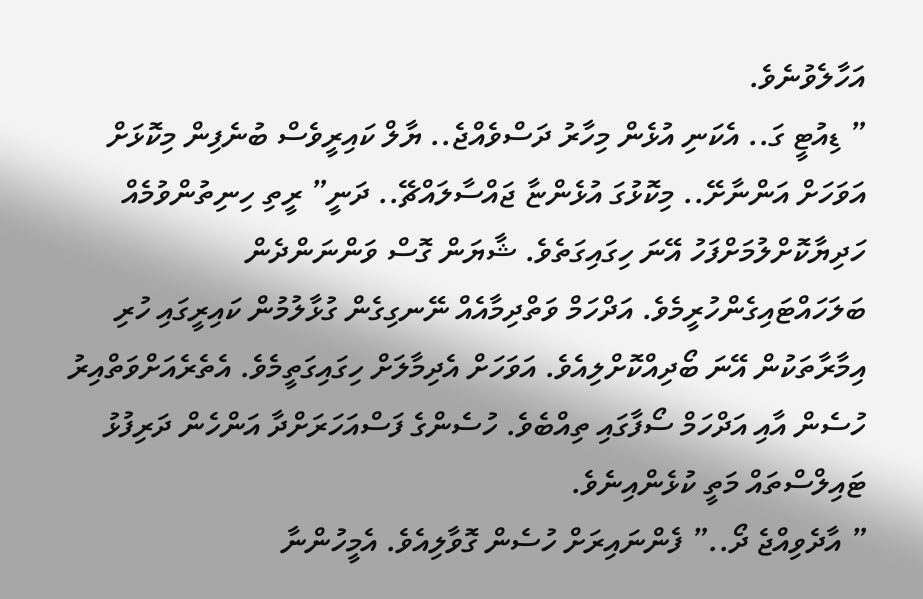އަހާލެވުނެވެ.
” ޑިއުޓީ ގަ.. އެކަނި އުޅެން މިހާރު ދަސްވެއްޖެ.. ޔާލް ކައިރީވެސް ބުނެފިން މިކޮޅަށް އަވަހަށް އަންނާށޭ.. މިކޮޅުގަ އުޅެންޏާ ޖައްސާލައްޗޭ.. ދަނީ” ރީތި ހިނިތުންވުމެއް ހަދިޔާކޮށްލުމަށްފަހު އޭނަ ހިގައިގަތެވެ. ޝާޔަން ގޮސް ވަންނަންދެން ބަލަހައްޓައިގެންހުރީމެވެ. އަދްހަމް ވަތްދިމާއެއް ނޭނގިގެން ގުޅާލުމުން ކައިރީގައި ހުރި އިމާރާތަކުން އޭނަ ބޯދިއްކޮށްލިއެވެ. އަވަހަށް އެދިމާލަށް ހިގައިގަތީމެވެ. އެތެރެއަށްވަތްއިރު ހުސެން އާއި އަދްހަމް ސޯފާގައި ތިއްބެވެ. ހުސެންގެ ފަސްއަހަރަށްދާ އަންހެން ދަރިފުޅު ޓައިލްސްތައް މަތީ ކުޅެންއިނެވެ.
” އާދެވިއްޖެ ދޯ..” ފެންނައިރަށް ހުސެން ގޮވާލިއެވެ. އެމީހުންނާ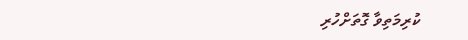ކުރިމަތިވާ ގޮތަށްހުރި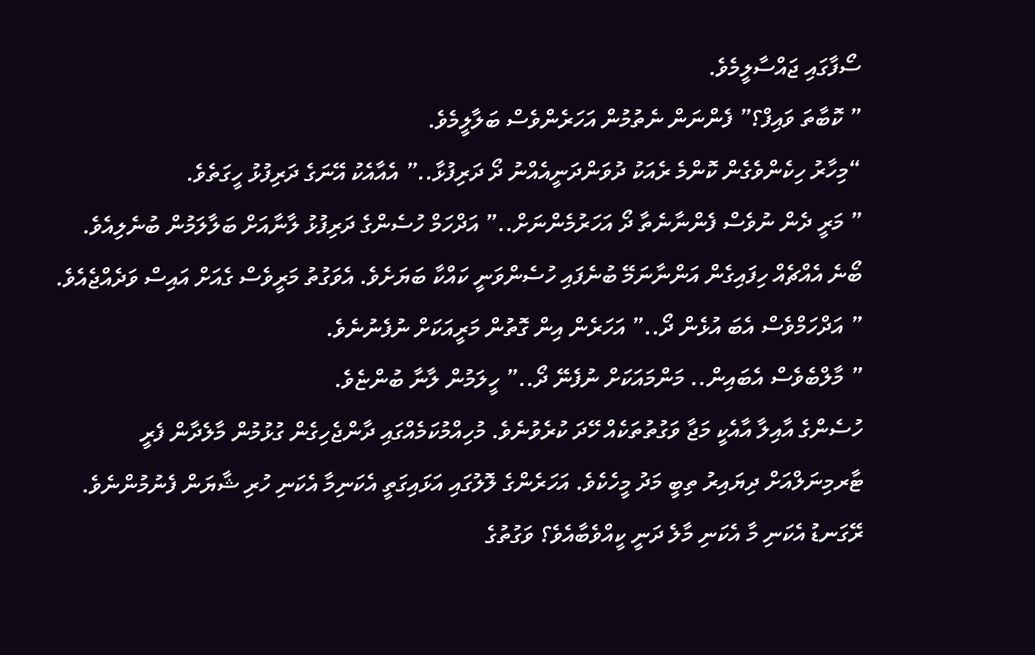ސޯފާގައި ޖައްސާލީމެވެ.
” ކޮބާތަ ވައިފް؟” ފެންނަން ނެތުމުން އަހަރެންވެސް ބަލާލީމެވެ.
“މިހާރު ހިކެންވެގެން ކޮންމެ ރެއަކު ދުވަންދަނީއެއްނު ދޯ ދަރިފުޅާ..” އެއާއެކު އޭނަގެ ދަރިފުޅު ހީގަތެވެ.
” މަރީ ދެން ނުވެސް ފެންނާނެތާ ދޯ އަހަރުމެންނަށް..” އަދްހަމް ހުސެންގެ ދަރިފުޅު ލާނާއަށް ބަލާލަމުން ބުނެލިއެވެ. ބޯނެ އެއްޗެއް ހިފައިގެން އަންނާނަމޭ ބުނެފައި ހުސެންވަނީ ކައްކާ ބަޔަށެވެ. އެވަގުތު މަރީވެސް ގެއަށް އައިސް ވަދެއްޖެއެވެ.
” އަދްހަމްވެސް އެބަ އުޅެން ދޯ..” އަހަރެން އިން ގޮތުން މަރީއަކަށް ނުފެނުނެވެ.
” މާލްބެވެސް އެބައިން.. މަންމައަކަށް ނުފެނޭ ދޯ..” ހީލަމުން ލާނާ ބުންޏެވެ.
ހުސެންގެ އާއިލާ އާއެކީ މަޖާ ވަގުތުތަކެއް ހޭދަ ކުރެވުނެވެ. މުހިއްމުކަމެއްގައި ދާންޖެހިގެން ގުޅުމުން މާލެދާން ފެރީ ޓާރމިނަލްއަށް ދިޔައިރު ތިބީ މަދު މީހެކެވެ. އަހަރެންގެ ލޮލުގައި އަޅައިގަތީ އެކަނިމާ އެކަނި ހުރި ޝާޔަން ފެނުމުންނެވެ. ރޭގަނޑު އެކަނި މާ އެކަނި މާލެ ދަނީ ކީއްވެބާއެވެ؟ ވަގުތުގެ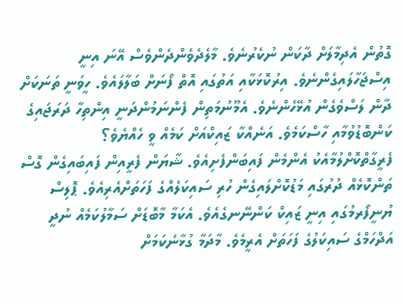ގޮތުން އެދިމާލަށް ދާކަން ނުކެރުނެވެ. މާލެދެވެންދެންވެސް އޭނަ އިނީ އިސްޖަހާލައިގެންނެވެ. އިރުކޮޅަކާއި އަތުގައި އޮތް ފޯނަށް ބަލާލައެވެ. ހީވަނީ ތަނަކަށް ދާން ލަސްވެގެން އުޅޭހެންނެވެ. އެމޫނުމަތިން ފެންނަމުންދަނީ އިންތިހާ ދަރަޖައިގެ ކަންބޮޑުވުމާއި ހާސްކަމެވެ. އަނެއްކާ ޒައިކްއަށް ކަމެއް ވީ ހެއްޔެވެ؟
ފެރީގާތްކޮށްލުމާއެކު އެންމެން ފައިބަންފެށިއެވެ. ޝާޔަން ފެރީއިން ފައިބައިގެން ގޮސް ތަންކޮޅެއް ދުރުގައި މަޑުކޮށްލައިގެން ހުރި ސައިކަލެއްގެ ފަހަތަށްއެރިއެވެ. ޕޮލިސް ޔުނީފޯރމުގައި އިނީ ޒައިކް ކަންނޭނގެއެވެ. އެކަމާ މާބޮޑަށް ސަމާލުކަމެއް ނުދީ އަދްހަމްގެ ސައިކަލުގެ ފަހަތަށް އެރީމެވެ. މާދަމާ ގުޅާނެކަމަށް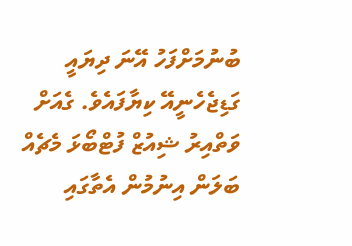ބުނުމަށްފަހު އޭނަ ދިޔައީ ގަޑިޖެހެނީއޭ ކިޔާފައެވެ. ގެއަށް ވަތްއިރު ޝިއުޒް ފުޓްބޯޅަ މެޗެއް ބަލަން އިނުމުން އެތާގައި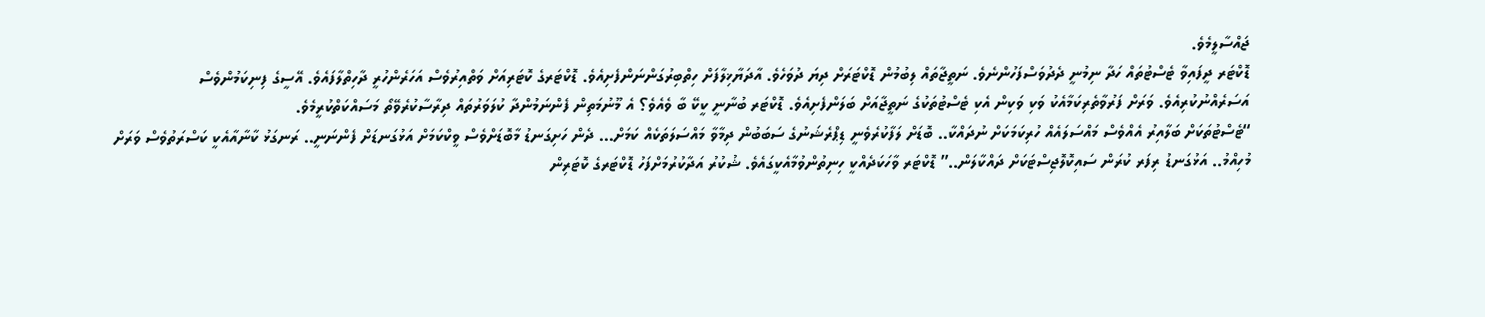ޖައްސާލީމެވެ.
ޑޮކްޓަރ ދީފައިވާ ޓެސްޓުތައް ހަދާ ނިމުނީ ދެދުވަސްފަހުންނެވެ. ނަތީޖާތައް ލިބުމުން ޑޮކްޓަރަށް ދިޔަ ދުވަހެވެ. އާދަޔާޚިލާފަށް ހިތްބިރުގަންނަންފެށިއެވެ. ޑޮކްޓަރގެ ކޮޓަރިއަށް ވަތްއިރުވެސް އަހަރެންހުރީ ދާހިތްލާފައެވެ. އޭސީގެ ފިނިކަމުންވެސް އަސަރެއްނުކުރިއެވެ. ވަރަށް ފަރުވާތެރިކަމާއެކު ވަކި ވަކިން އެކި ޓެސްޓުތަކުގެ ނަތީޖާއަށް ބަލަންފެށިއެވެ. ޑޮކްޓަރ ބުނާނީ ކީކޭ ބާ ވެއެވެ؟ އެ މޫނުމަތިން ފެންނަމުންދާ ކުލަވަރުތައް ދިރާސާކުރެވޭތޯ މަސައްކަތްކުރީމެވެ.
“ޓެސްޓުތަކަށް ބަލާއިރު އެއްވެސް މައްސަލައެއް ހުރިކަމަކަށް ނުދައްކާ.. ބޮޑަށް ލަފާކުރެވެނީ ޑިޕްރެޝަނުގެ ސަބަބުން ދިމާވާ މައްސަލަތަކެއް ކަމަށް… ދެން ހަށިގަނޑު މާބޮޑަށްވެސް ވީކްކަމަށް އަޅުގަނޑަށް ފެންނަނީ.. ރަނގަޅު ކާނާއާއެކީ ކަސްރަތުވެސް ވަރަށް މުހިއްމު.. އަޅުގަނޑު ރިފަރ ކުރަން ސައިކޮލޮޖިސްޓަކަށް ދައްކާލަން..” ޑޮކްޓަރ ވާހަކަދެއްކީ ހިނިތުންވުމާއެކީގައެވެ. ޝުކުރު އަދާކުރުމަށްފަހު ޑޮކްޓަރގެ ކޮޓަރިން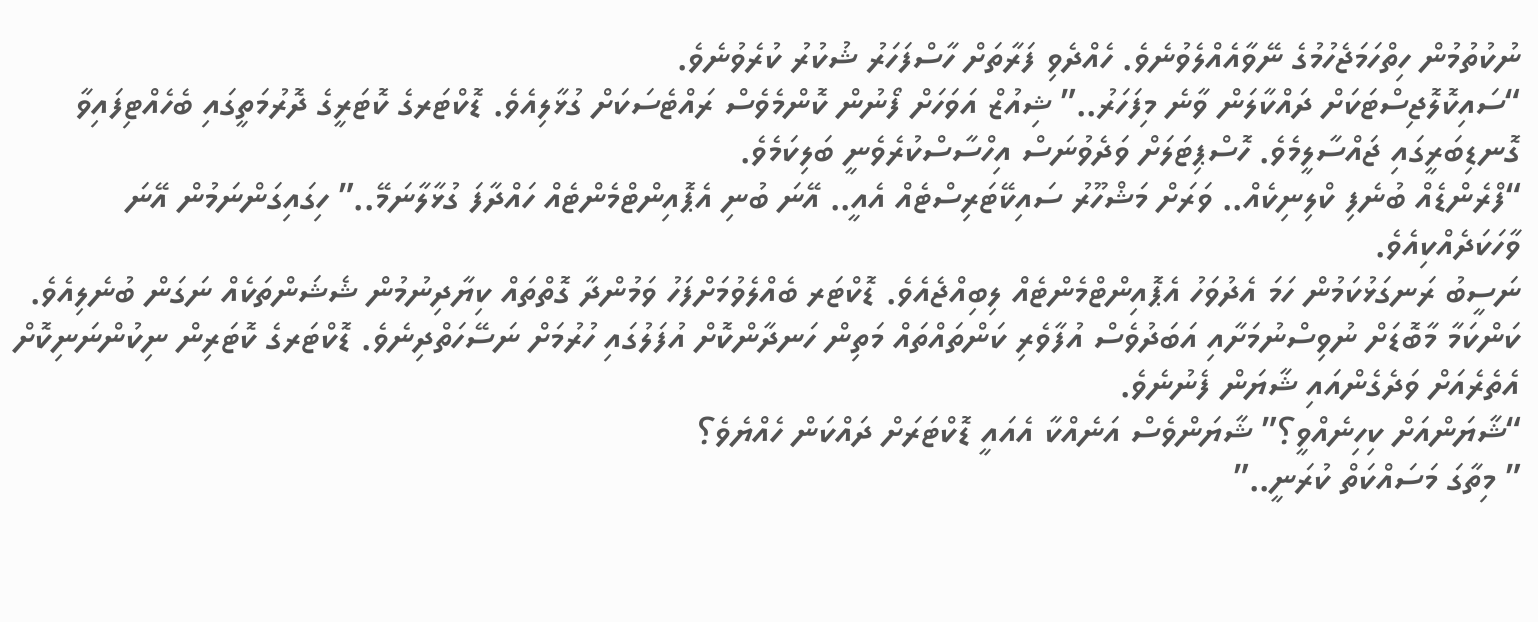ނުކުތުމުން ހިތްހަމަޖެހުމުގެ ނޭވާއެއްލެވުނެވެ. ހެއްދެވި ފަރާތަށް ހާސްފަހަރު ޝުކުރު ކުރެވުނެވެ.
“ސައިކޮލޮޖިސްޓަކަށް ދައްކާލަން ވާނެ މިފަހަރު..” ޝިއުޒް އަވަހަށް ފޯނުން ކޮންމެވެސް ރައްޓެސަކަށް ގުޅާލިއެވެ. ޑޮކްޓަރގެ ކޮޓަރީގެ ދޮރުމަތީގައި ބެހެއްޓިފައިވާ ގޮނޑިބަރީގައި ޖައްސާލީމެވެ. ހޮސްޕިޓަލަށް ވަދެވުނަސް އިހްސާސްކުރެވެނީ ބަލިކަމެވެ.
“ފްރެންޑެއް ބުނެފި ކްލިނިކެއް.. ވަރަށް މަޝްހޫރު ސައިކޭޓަރިސްޓެއް އެއީ.. އޭނަ ބުނި އެޕޮއިންޓްމެންޓެއް ހައްދާފަ ގުޅާލާނަމޭ..” ހިގައިގަންނަމުން އޭނަ ވާހަކަދެއްކިއެވެ.
ނަސީބު ރަނގަޅުކަމުން ހަމަ އެދުވަހު އެޕޮއިންޓްމެންޓެއް ލިބިއްޖެއެވެ. ޑޮކްޓަރ ބެއްލެވުމަށްފަހު ވަމުންދާ ގޮތްތައް ކިޔާދިނުމުން ޝެޝަންތަކެއް ނަގަން ބުނެލިއެވެ. ކަންކަމާ މާބޮޑަށް ނުވިސްނުމަށާއި އަބަދުވެސް އުފާވެރި ކަންތައްތައް މަތިން ހަނދާންކޮށް އުފަލުގައި ހުރުމަށް ނަސޭހަތްދިނެވެ. ޑޮކްޓަރގެ ކޮޓަރިން ނިކުންނަނިކޮށް އެތެރެއަށް ވަދެގެންއައި ޝާޔަން ފެނުނެވެ.
“ޝާޔަންއަށް ކިހިނެއްވީ؟” ޝާޔަންވެސް އަނެއްކާ އެއައީ ޑޮކްޓަރަށް ދައްކަން ހެއްޔެވެ؟
” މިތާގަ މަސައްކަތް ކުރަނީ..”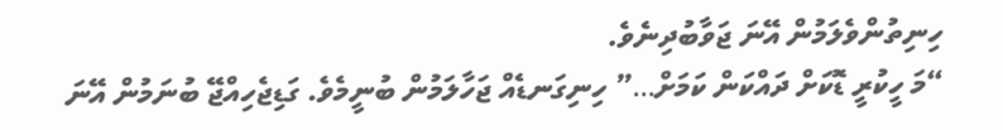ހިނިތުންވެލަމުން އޭނަ ޖަވާބުދިނެވެ.
“މަ ހީކުރީ ޑޮކަށް ދައްކަން ކަމަށް…” ހިނިގަނޑެއް ޖަހާލަމުން ބުނީމެވެ. ގަޑިޖެހިއްޖޭ ބުނަމުން އޭނަ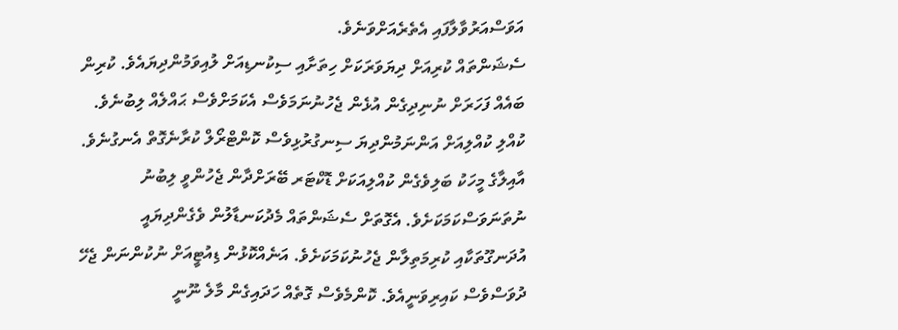އަވަސްއަރުވާލާފައި އެތެރެއަށްވަނެވެ.
ސެޝަންތައް ކުރިއަށް ދިޔަވަރަކަށް ހިތަށާއި ސިކުނޑިއަށް ލުއިވަމުންދިޔައެވެ. ކުރިން ބައެއް ފަހަރަށް ނުނިދިގެން އުޅެން ޖެހުނުނަމަވެސް އެކަމަށްވެސް ޙައްލެއް ލިބުނެވެ. ކުއްލި ކުއްލިއަށް އަންނަމުންދިޔަ ސިނގުރުޅިވެސް ކޮންޓްރޯލް ކުރާނެގޮތް އެނގުނެވެ. އާއިލާގެ މީހަކު ބަލިވެގެން ކުއްލިއަކަށް ޑޮކްޓަރ ބޭރަށްދާން ޖެހުންވީ ލިބުނު ނުތަނަވަސްކަމަކަށެވެ. އެގޮތަށް ސެޝަންތައް މެދުކަނޑާލުން ވެގެންދިޔައީ އުދަނގޫތަކާއި ކުރިމަތިލާން ޖެހުނުކަމަކަށެވެ. އަނެއްކޮޅުން ޑިއުޓީއަށް ނުކުންނަން ޖެހޭ ދުވަސްވެސް ކައިރިވަނީއެވެ. ކޮންމެވެސް ގޮތެއް ހަދައިގެން މާލެ ނޫނީ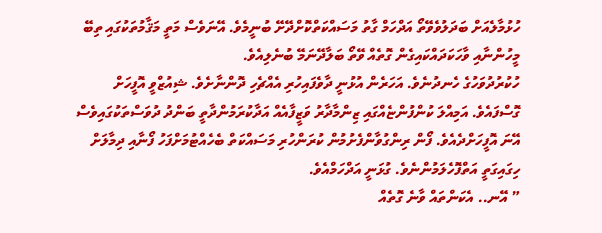ހުޅުމާލެއަށް ބަދަލުވެވޭތޯ އަދްހަމް ގާތު މަސައްކަތްކޮށްދޭށޭ ބުނީމެވެ. އޭނަވެސް މަތީ މަޤާމުތަކުގައި ތިބޭ މީހުންނާއި ވާހަކަދައްކައިގެން ގޮތެއް ވޭތޯ ބަލާދޭނަމޭ ބުނެލިއެވެ.
ހުކުރުދުވަހުގެ ހެނދުނެވެ. އަހަރެން އުޅުނީ ދާވެފައިހުރި އެއްޗެހި ދޮންނާށެވެ. ޝިއުޒްވީ އޮފީހަށް ގޮސްފައެވެ. އަމިއްލަ ކުންފުންޏެއްގައި ޒިންމާދާރު ވަޒީފާއެއް އަދާކުރަމުންދާތީ ބަންދު ދުވަސްތަކުގައިވެސް އޭނަ އޮފީހަށްދެއެވެ. ފޯން ރިންގުވާންފެށުމުން ކުރަންހުރި މަސައްކަތް ބެހެއްޓުމަށްފަހު ފޯނާއި ދިމާލަށް ހިގައިގަތީ އަތްފޮހެލަމުންނެވެ. ގުޅަނީ އަދްހަމްއެވެ.
” އޭނ.. އެކަންތައް ވާނެ ގޮތެއް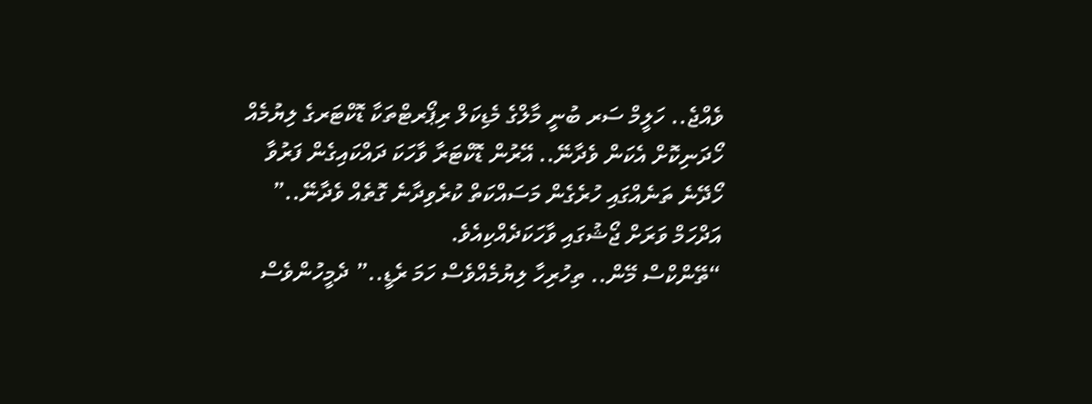ވެއްޖެ.. ހަލީމް ސަރ ބުނީ މާލްގެ މެޑިކަލް ރިޕޯރޓްތަކާ ޑޮކްޓަރގެ ލިޔުމެއް ހޯދަނިކޮށް އެކަން ވެދާނޭ.. އޭރުން ޑޮކްޓަރާ ވާހަކަ ދައްކައިގެން ފަރުވާ ހޯދޭނެ ތަނެއްގައި ހުރެގެން މަސައްކަތް ކުރެވިދާނެ ގޮތެއް ވެދާނޭ..” އަދްހަމް ވަރަށް ޖޯޝުގައި ވާހަކަދެއްކިއެވެ.
“ތޭންކްސް މޭން.. ތިހުރިހާ ލިޔުމެއްވެސް ހަމަ ރެޑީ..” ދެމީހުންވެސް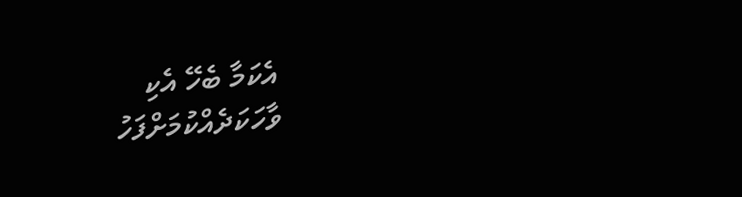އެކަމާ ބެހޭ އެކި ވާހަކަދެއްކުމަށްފަހު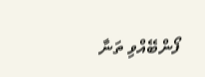ފޯންބޭއްވި ތަނާ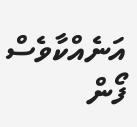އަނެއްކާވެސް ފޯން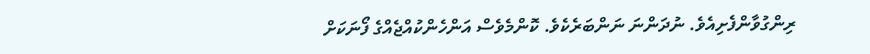ރިންގުވާންފެށިއެވެ. ނުދަންނަ ނަންބަރެކެވެ. ކޮންމެވެސް އަންހެންކުއްޖެއްގެ ފޯނަކަށް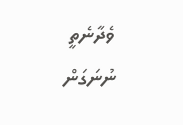ވެދާނެތީ ނުނަގަން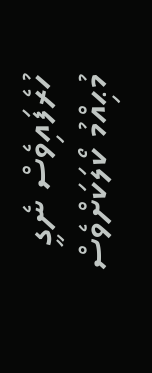ހުރެފައިވެސް ނެގީ މުޙިއްމު ކޯލަކަށްވެސް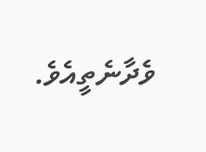ވެދާނެތީއެވެ.